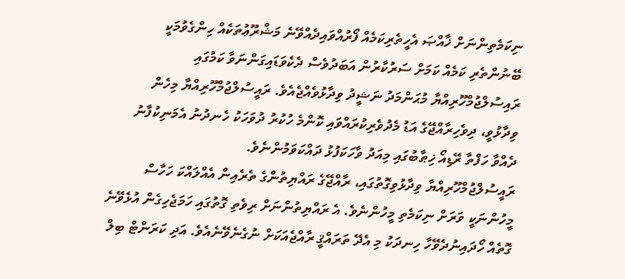ނިކަމެތިންނަށް ޚާއްޞަ އެހީތެރިކަމެއް ފޯރުއްވައިދެއްވޭނެ މަޝްރޫޢުތަކެއް ހިންގެވުމަކީ ބޭނުންތެރި ކަމެއް ކަމަށް ސަރުކާރުން އަބަދުވެސް ދެކެވަޑައިގަންނަވާ ކަމުގައި ރައިސުލްޖުމްހޫރިއްޔާ މުޙަންމަދު ނަޝީދު ވިދާޅުވެއްޖެއެވެ. ރައީސުލްޖުމްހޫރިއްޔާ މިހެން ވިދާޅުވީ، ދިވެހިރާއްޖޭގެ އަޑު މެދުވެރިކުރައްވައި ކޮންމެ ހުކުރު ދުވަހަކު ހެނދުނު އެމަނިކުފާނު ދެއްވާ ހަފްތާ ރޭޑިއޯ ޚިޠާބުގައި މިއަދު ވާހަކަފުޅު ދައްކަވަމުންނެވެ.
ރައީސުލްޖުމްހޫރިއްޔާ ވިދާޅުވިގޮތުގައި، ރާއްޖޭގެ ރައްޔިތުންގެ ތެރެއިން އެއްލައްކަ ހަހާސް މީހުންނަކީ ވަރަށް ނިކަމެތި މީހުންނެވެ. އެ ރައްޔިތުންނަށް ރިވެތި ގޮތުގައި ހަމަޖެހިގެން އުޅެވޭނެ ގޮތެއް ހޯދައިނުދެވޭހާ ހިނދަކު މި އެދޭ ތަރައްޤީ ރާއްޖެއަކަށް ނުގެނެވޭނެއެވެ. އަދި ކަރަންޓް ބިލް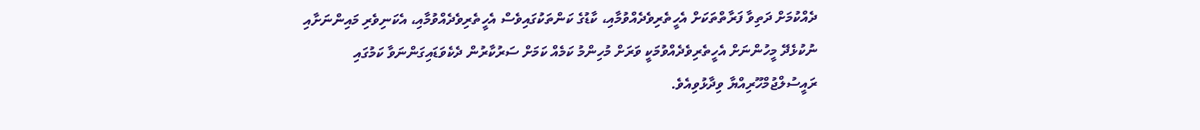ދެއްކުމަށް ދަތިވާ ފަރާތްތަކަށް އެހީތެރިވެދެއްވުމާއި، ކާޑުގެ ކަންތަކުގައިވެސް އެހީތެރިވެދެއްވުމާއި، އެކަނިވެރި މައިންނަށާއި ނުކުޅެދޭ މީހުންނަށް އެހީތެރިވެދެއްވުމަކީ ވަރަށް މުހިންމު ކަމެއް ކަމަށް ސަރުކާރުން ދެކެވަޑައިގަންނަވާ ކަމުގައި ރައީސުލްޖުމްހޫރިއްޔާ ވިދާޅުވިއެވެ.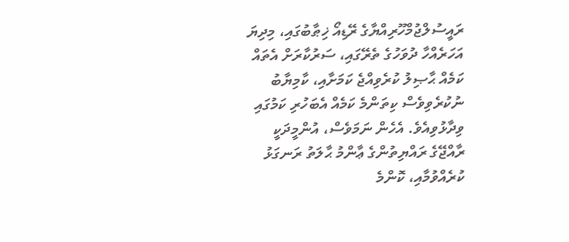ރައީސުލްޖުމްހޫރިއްޔާގެ ރޭޑިއޯ ޚިޠާބުގައި، މިދިޔަ އަހަރެއްހާ ދުވަހުގެ ތެރޭގައި، ސަރުކާރަށް އެތައް ކަމެއް ޙާޞިލު ކުރެވިއްޖެ ކަމަށާއި، ކާމިޔާބު ނުކުރެވިވެސް ކިތަންމެ ކަމެއް އެބަހުރި ކަމުގައި ވިދާޅުވިއެވެ. އެހެން ނަމަވެސް، އުންމީދަކީ ރާއްޖޭގެ ރައްޔިތުންގެ ޢާންމު ޙާލަތު ރަނގަޅު ކުރެއްވުމާއި، ކޮންމެ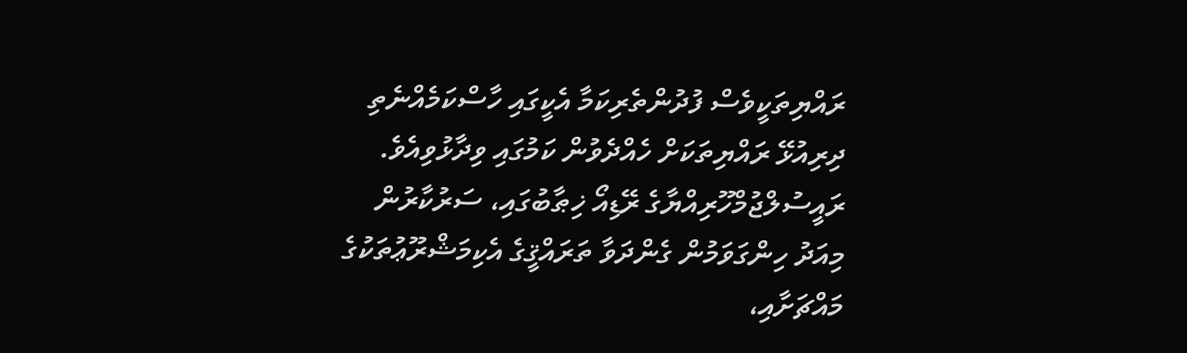ރައްޔިތަކީވެސް ފުދުންތެރިކަމާ އެކީގައި ހާސްކަމެއްނެތި ދިރިއުޅޭ ރައްޔިތަކަށް ހެއްދެވުން ކަމުގައި ވިދާޅުވިއެވެ.
ރައީސުލްޖުމްހޫރިއްޔާގެ ރޭޑިއޯ ޚިޠާބުގައި، ސަރުކާރުން މިއަދު ހިންގަވަމުން ގެންދަވާ ތަރައްޤީގެ އެކިމަޝްރޫޢުތަކުގެ މައްޗަށާއި،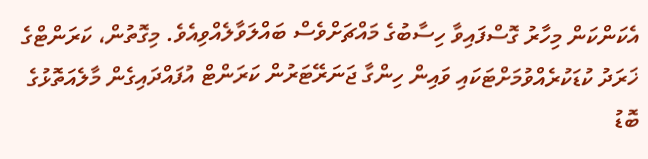އެކަންކަން މިހާރު ގޮސްފައިވާ ހިސާބުގެ މައްޗަށްވެސް ބައްލަވާލެއްވިއެވެ. މިގޮތުން، ކަރަންޓްގެ ޚަރަދު ކުޑަކުރެއްވުމަށްޓަކައި ވައިން ހިންގާ ޖަނަރޭޓަރުން ކަރަންޓް އުފައްދައިގެން މާލެއަތޮޅުގެ ބޮޑު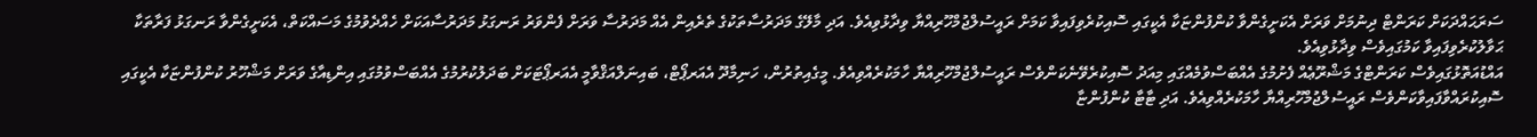ސަރަޙައްދަކަށް ކަރަންޓް ދިނުމަށް ވަރަށް އެކަށީގެންވާ ކުންފުންޏަކާ އެކީގައި ސޮއިކުރެވިފައިވާ ކަމަށް ރައީސުލްޖުމްހޫރިއްޔާ ވިދާޅުވިއެވެ. އަދި މާލޭގެ މަދަރުސާތަކުގެ ތެރެއިން އެއް މަދަރުސާ ވަރަށް ފެންވަރު ރަނގަޅު މަދަރުސާއަކަށް ހެއްދެވުމުގެ މަސައްކަތް، އެކަށީގެންވާ ރަނގަޅު ފަރާތަކާ ޙަވާލުކުރެވިފައިވާ ކަމުގައިވެސް ވިދާޅުވިއެވެ.
އައްޑުއަތޮޅުގައިވެސް ކަރަންޓްގެ މަޝްރޫޢެއް ފެށުމުގެ އެއްބަސްވުމެއްގައި މިއަދު ސޮއިކުރެވޭނެކަންވެސް ރައީސުލްޖުމްހޫރިއްޔާ ހާމަކުރެއްވިއެވެ. މީގެއިތުރުން، ހަނިމާދޫ އެއަރޕޯޓް، ބައިނަލްއަޤްވާމީ އެއަރޕޯޓަކަށް ބަދަލުކުރުމުގެ އެއްބަސްވުމުގައި އިންޑިއާގެ ވަރަށް މަޝްހޫރު ކުންފުންޏަކާ އެކީގައި ސޮއިކުރައްވާފައިވާކަންވެސް ރައީސުލްޖުމްހޫރިއްޔާ ހާމަކުރެއްވިއެވެ. އަދި ޓާޓާ ކުންފުންޏާ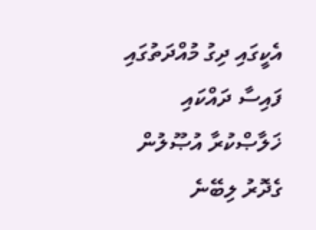އެކީގައި ދިގު މުއްދަތުގައި ފައިސާ ދައްކައި ޚަލާޞްކުރާ އުޞޫލުން ގެދޮރު ލިބޭނެ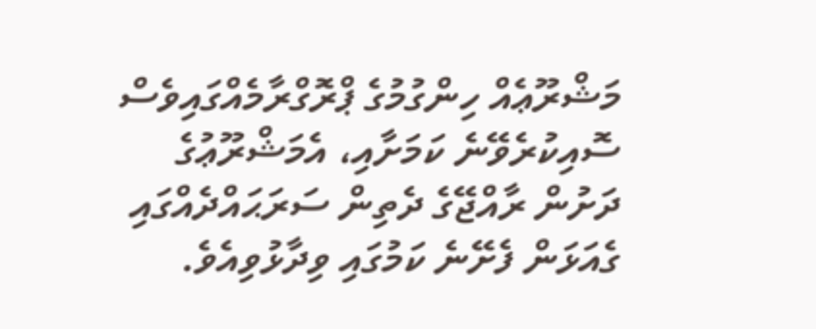މަޝްރޫޢެއް ހިންގުމުގެ ޕްރޮގްރާމެއްގައިވެސް ސޮއިކުރެވޭނެ ކަމަށާއި، އެމަޝްރޫޢުގެ ދަށުން ރާއްޖޭގެ ދެތިން ސަރަޙައްދެއްގައި ގެއަޅަން ފެށޭނެ ކަމުގައި ވިދާޅުވިއެވެ.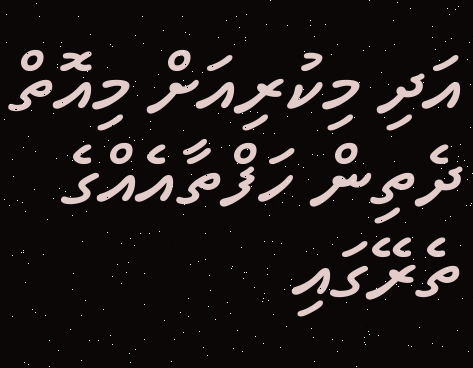އަދި މިކުރިއަށް މިއޮތް ދެތިން ހަފްތާއެއްގެ ތެރޭގައި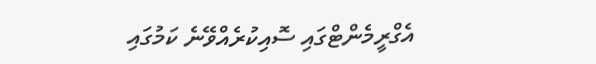އެގްރީމެންޓްގައި ސޮއިކުރެއްވޭނެ ކަމުގައި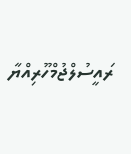ރައީސުލްޖުމްހޫރިއްޔާ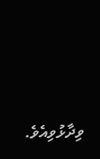ވިދާޅުވިއެވެ.